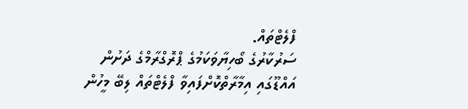ފްލެޓްތައް.
ސަރުކާރުގެ ބޯހިޔާވަކަމުގެ ޕްރޮގްރާމްގެ ދަށުން އައްޑޫގައި އިމާރާތްކޮށްފައިވާ ފްލެޓްތައް ލިބޭ މީހުން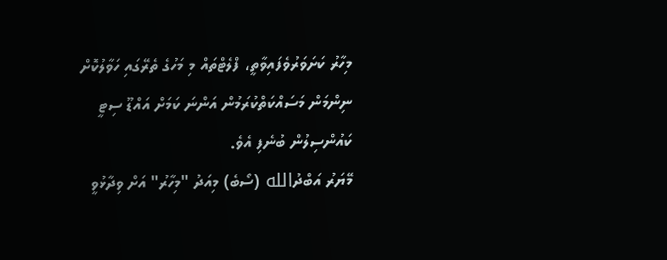މިހާރު ކަށަވަރުވެފައިވާތީ، ފްލެޓްތައް މި މަހުގެ ތެރޭގައި ހަވާލުކޮށް ނިންމަން މަސައްކަތްކުރަމުން އަންނަ ކަމަށް އައްޑޫ ސިޓީ ކައުންސިލުން ބުނެފި އެވެ.
މޭޔަރު އަބްދުالله (ސޯބެ) މިއަދު "މިހާރު" އަށް ވިދާޅުވީ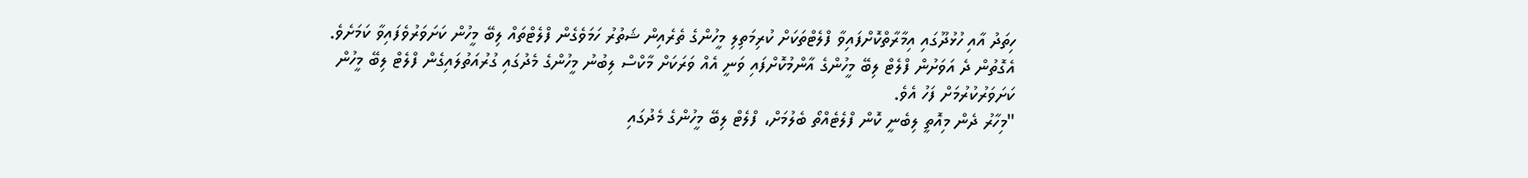ހިތަދު އާއި ހުޅުދޫގައި އިމާރާތްކޮށްފައިވާ ފްލެޓްތަކަށް ކުރިމަތިލި މީހުންގެ ތެރެއިން ޝަތުރު ހަމަވެގެން ފްލެޓްތައް ލިބޭ މީހުން ކަށަވަރުވެފައިވާ ކަމަށެވެ. އެގޮތުން ދެ އަވަށުން ފްލެޓް ލިބޭ މީހުންގެ އާންމުކޮށްފައި ވަނީ އެއް ވަރަކަށް މާކްސް ލިބުނު މީހުންގެ މެދުގައި ގުރުއަތުލައިގެން ފްލެޓް ލިބޭ މީހުން ކަށަވަރުކުރުމަށް ފަހު އެވެ.
"މިހާރު ދެން މިއޮތީ ލިބެނީ ކޮން ފްލެޓެއްތޯ ބެލުމަށް، ފްލެޓް ލިބޭ މީހުންގެ މެދުގައި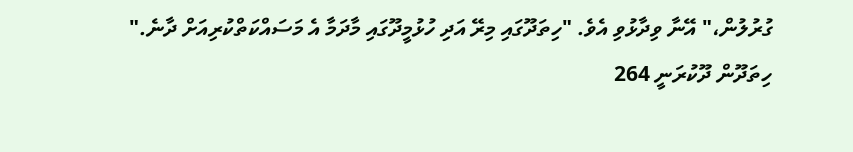ގުރުލުން،" އޭނާ ވިދާޅުވި އެވެ. "ހިތަދޫގައި މިރޭ އަދި ހުޅުމީދޫގައި މާދަމާ އެ މަސައްކަތްކުރިއަށް ދާނެ."
ހިތަދޫން ދޫކުރަނީ 264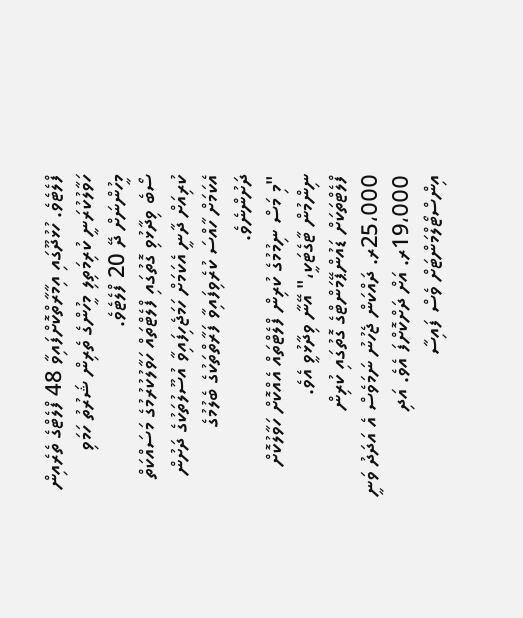ފްލެޓެވެ. ހުޅުދޫގައި އިމާރާތްކޮށްފައިވާ 48 ފްލެޓްގެ ތެރެއިން ހަވާލުކުރަނީ ކުރިމަތިލި މީހުންގެ ތެރިން ޝަރުތު ހަމަވި މީހުންނަށް ދޭ 20 ފްލެޓެވެ.
ސޯބެ ވިދާޅުވި ގޮތުގައި ފްލެޓްތައް ހަވާލުކުރުމުގެ މަސައްކަތް ކުރިއަށް ދާނީ އެކަމަށް ހަމަޖެހިފައިވާ އުސޫލުތަކުގެ ދަށުން އެކަމަށް ހާއްސަ ކުރެވިފައިވާ ފަރާތްތަކުގެ ބެލުމުގެ ދަށުންނެވެ.
"މި މަސް ނިމުމުގެ ކުރިން ފްލެޓްތައް އެއްކޮށް ހަވާލުކޮށް ނިންމުން ޓާގެޓަކީ،" އޭނާ ވިދާޅުވީ އެވެ.
ފްލެޓްތަކަށް ޑައުންޕޭމަންޓްގެ ގޮތުގައި ކުރިން 25،000ރ. ދައްކަން ޖެހުނު ނަމަވެސް އެ އަދަދު ވަނީ 19،000ރ. އަށް ދަށްކޮށްފަ އެވެ. އަދި އިންސްޓޯލްމަންޓަށް ވެސް ފައިސާ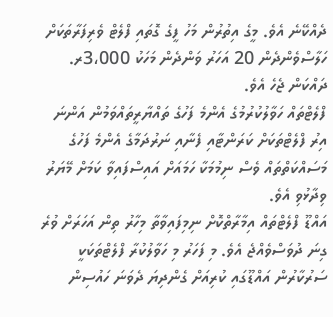ދެއްކޭނެ އެވެ. މީގެ އިތުރުން މަހު ފީގެ ގޮތައި ފްލެޓް ވެރިފަރާތަކަށް ހަލާސްވެންދެން 20 އަހަރު ވަންދެން މަހަކު 3،000ރ. ދައްކަން ޖެހެ އެވެ.
ފްލެޓްތައް ހަވާލުކުރުމުގެ އެންމެ ފަހުގެ ތައްޔާރީތައްވަމުން އަންނަ އިރު ފްލެޓްތަކަށް ކަރަންޓާއި ފެނާއި ނަރުދަމާގެ އެންމެ ފަހުގެ މަސައްކަތްތައް ވެސް ނިމުމަކާ ހަމައަށް އައިސްފައިވާ ކަމަށް މޭޔަރު ވިދާޅުވި އެވެ.
އައްޑޫ ފްލެޓްތައް އިމާރާތްކޮށް ނިމިފައިވާތާ މިހާރު ތިން އަހަރަށް ވުރެ ގިނަ ދުވަސްވެއްޖެ އެވެ. މި ފަހަރު މި ހަވާލުކުރާ ފްލެޓްތަކަކީ ސަރުކާރުން އައްޑޫގައި ކުރިއަށް ގެންދިޔަ ދެވަނަ ހައުސިން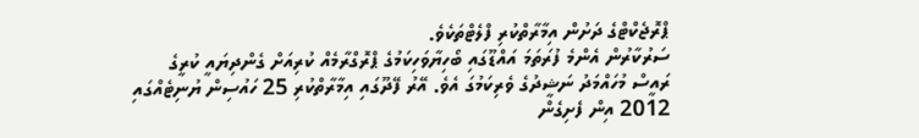ޕްރޮޖެކްޓްގެ ދަށުން އިމާރާތްކުރި ފްލެޓްތަކެވެ.
ސަރުކާރުން އެންމެ ފުރަތަމަ އައްޑޫގައި ބޯހިޔާވަހިކަމުގެ ޕްރޮގްރާމެއް ކުރިއަށް ގެންދިޔައީ ކުރީގެ ރައީސް މުހައްމަދު ނަޝީދުގެ ވެރިކަމުގަ އެވެ. އޭރު ފޭދޫގައި އިމާރާތްކުރި 25 ހައުސިން ޔުނިޓެއްގައި 2012 އިން ފެށިގެން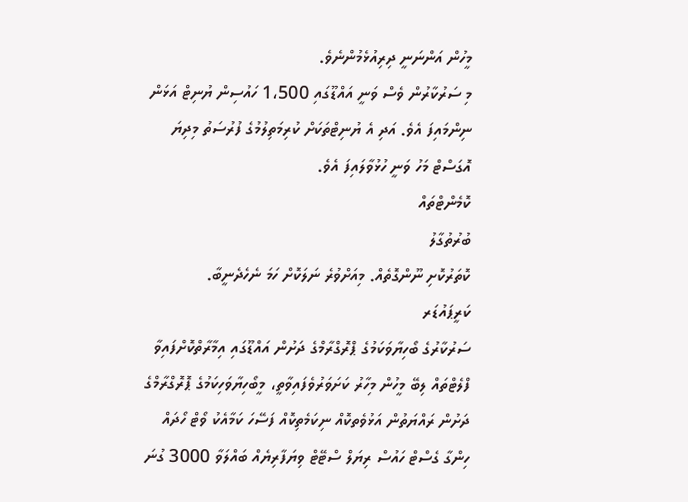މީހުން އަންނަނީ ދިރިއުޅެމުންނެވެ.
މި ސަރުކާރުން ވެސް ވަނީ އައްޑޫގައި 1،500 ހައުސިން ޔުނިޓް އަޅަން ނިންމައިފަ އެވެ. އަދި އެ ޔުނިޓްތަކަށް ކުރިމަތިލުމުގެ ފުރުސަތު މިދިޔަ އޮގަސްޓް މަހު ވަނީ ހުޅުވާލައިފަ އެވެ.
ކޮމެންޓްތައް
ބުރުތުގާލު
ކޮތަރުކޮށި ނޫންގޮތެއް. މިއަށްވުރެ ނަލަކޮށް ހަމަ ނެހެދެނީބާ.
ކަރީޕައުޑަރ
ސަރުކާރުގެ ބޯހިޔާވަކަމުގެ ޕްރޮގްރާމްގެ ދަށުން އައްޑޫގައި އިމާރާތްކޮށްފައިވާ ފްލެޓްތައް ލިބޭ މީހުން މިހާރު ކަށަވަރުވެފައިވާތީ، މީބޯހިޔާވަހިކަމުގެ ޕޮރޮގްރާމްގެ ދަށުން ރައްޔަތުން އަޅުވެތކޮއް ނިކަމެތިކޮއް ފަސޭހަ ކަމާއެކު ވޯޓް ހޯދައް ހިންގާ ގެސްޓް ހައުސް ރިޔަލް ސްޓޭޓް ވިޔަފާރިޔެއް ބައްލަވާ 3000 ގުނަ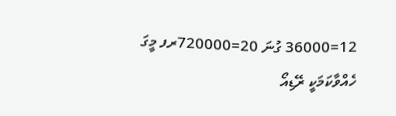12=36000 ގުނަ 20=720000ރފ މީގަ ހެއްވާކަމަކީ ރޭޑިއޯ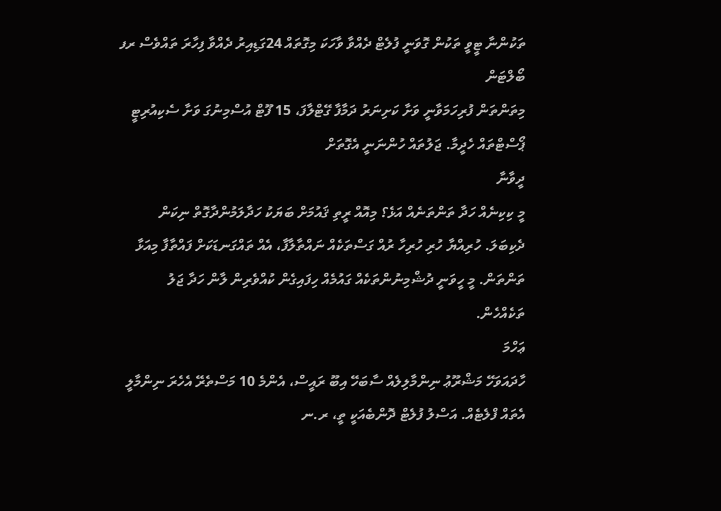ތަކުންނާ ޓީވީ ތަކުން ގޮވަނީ ފުލެޓް ދެއްވާ ވާހަކަ މިގޮތައް 24ގަޑިއިރު ދެއްވާ ފިހާރަ ތައްވެސް ރފ
ބޯލްޓަން
މިތަންތަން ފުރިހަމަވާނީ ވަށާ ކަށިނަރު ދަމާފާ ގޭޓްލާފަ، 15 ފޫޓް އުސްމިނުގަ ވަށާ ސެކިއުރިޓީ ޕޯސްޓްތައް ހެދީމާ. ޖަލުތައް ހުންނަނީ އެގޮތަށް
ދީވާނާ
މީ ކިކިނެއް ހަދާ ތަންތަނެއް އަޅެ؟ މިއޮއް ރީތި ޤައުމަށް ބަޔަކު ހަދާލަމުންދާގޮތް ނިކަން ދެކިބަލަ. ހުރިއްޔާ ހުރި ހުރިހާ ރުއް ގަސްތަކެއް ނައްތާލާފާ، އެއް ތައްގަނޑަކަށް ފައްތާފާ މިއަޅާ ތަންތަން. މީ ހީވަނީ ދުޝްމިނުންތަކެއް ގައުމެއް ހިފައިގެން ކުއްވެރިން ލާން ހަދާ ޖަލު ތަކެއްހެން.
ޢަހްމަ
ހާދައަވަހޭ މަޝްރޫޢު ނިންމާލިލެއް ސާބަހޭ އިބޫ ރައީސް، އެންމެ 10 މަސްތެރޭ އެހެރަ ނިންމާލީ އެތައް ފްލެޓެއް. އަސްލު ފުލެޓް ދޮންބެއަކީ ތީ، ރ.ނ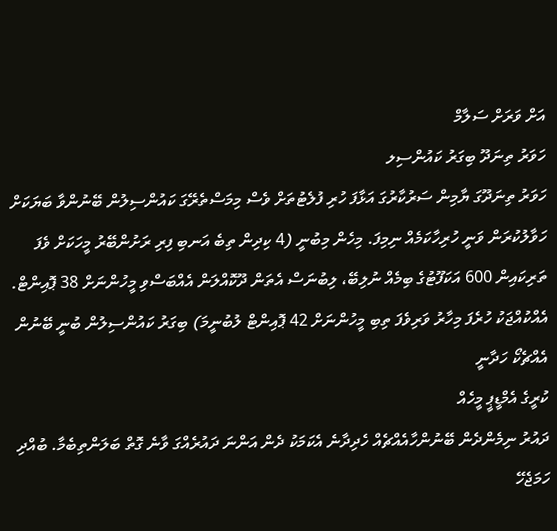އަށް ވަރަށް ސަލާމް
ހަވަރު ތިނަދޫ ބިގަރު ކައުންސިލ
ހަވަރު ތިނަދޫގަ ޔާމިން ސަރުކާރުގަ އަޅާފަ ހުރި ފުލެޓުތަށް ވެސް މިމަސްތެރޭގަ ކައުންސިލުން ބޭނުންވާ ބަޔަކަށް ހަވާލުކުރަން ވަނީ ހުރިހާކަމެއް ނިމިފަ. މިހެން މިބުނީ (4 ކިދިން ތިބެ އަނބި ފިރި ރަށުންބޭރު މީހަކަށް ވެފަ ތަރިކައިން 600 އަކަފޫޓުގެ ބިމެއް ނުލިބޭ، ލިބުނަސް އެތަން ދޫކޮއްލަން އެއްބަސްވި މީހުންނަށް 38 ޕޮއިންޓް. އެއްކުއްޖަކު ހުރެފަ މިހާރު ވަރިވެފަ ތިބި މީހުންނަށް 42 ޕޮއިންޓް ލުބުނީމަ) ބިގަރު ކައުންސިލުން ބުނީ ބޭނުން އެއްޗެކޯ ހަދާނީ
ކުރީގެ އެމްޑީޕީ މީހެއް
ދައުރު ނިމެންދެން ބޭނުންހާއެއްޗެއް ހެދިދާނެ އެކަމަކު ދެން އަންނަ ދައުރެއްގަ ވާނެ ގޮތް ބަލަންތިބެމާ. ބުއްދި ހަމަޖެހޭ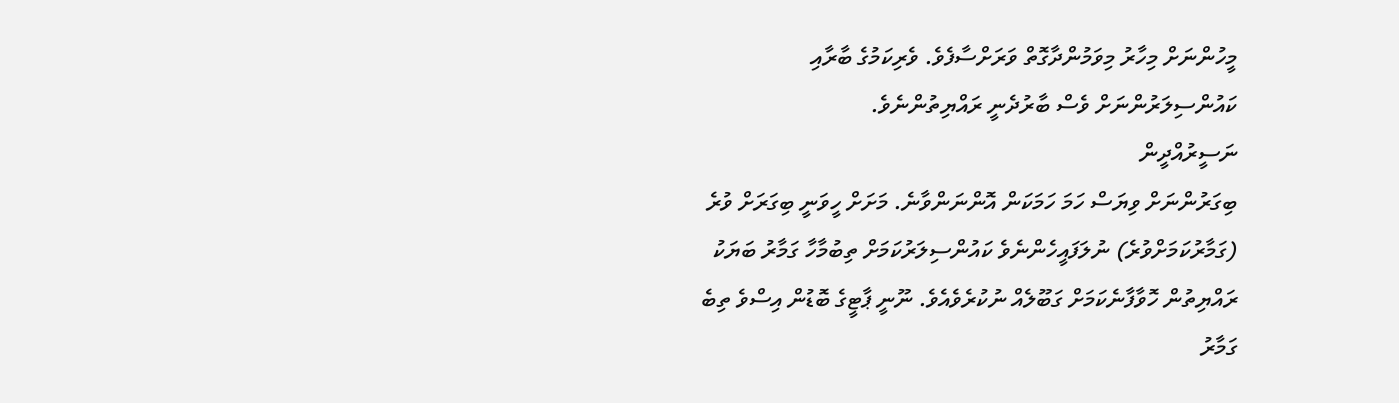މީހުންނަށް މިހާރު މިވަމުންދާގޮތް ވަރަށްސާފެވެ. ވެރިކަމުގެ ބާރާއި ކައުންސިލަރުންނަށް ވެސް ބާރުދެނީ ރައްޔިތުންނެވެ.
ނަސީރުއްދީން
ބިގަރުންނަށް ވިޔަސް ހަމަ ހަމަކަން އޮންނަންވާނެ. މަށަށް ހީވަނީ ބިގަރަށް ވުރެ (ގަމާރުކަމަށްވުރެ) ނުލަފައީހެންނެވެ ކައުންސިލަރުކަމަށް ތިބުމާހާ ގަމާރު ބަޔަކު ރައްޔިތުން ހޮވާފާނެކަމަށް ގަބޫލެއް ނުކުރެވެއެވެ. ނޫނީ ޕާޓީގެ ބޮޑުން އިސްވެ ތިބެ ގަމާރު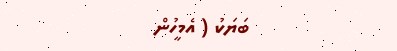ބަޔަކު ( އެމީހުން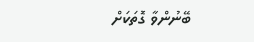ބޭނުންވާ ގޮތަކަށް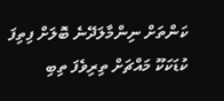ކަންތަށް ނިންމާލަދޭނެ ބޮލަށް ފިތިފަ ކުޑަކަކޫ މައްޗަށް ތިރިވެފަ ތިބި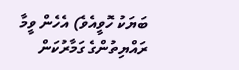ބަޔަކު ހޮވީއެވެ) އެހެން ވީމާ ރައްޔިތުންގެ ގަމާރުކަން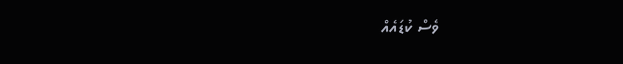ވެސް ކުޑައެއް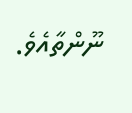ނޫންތާއެވެ.